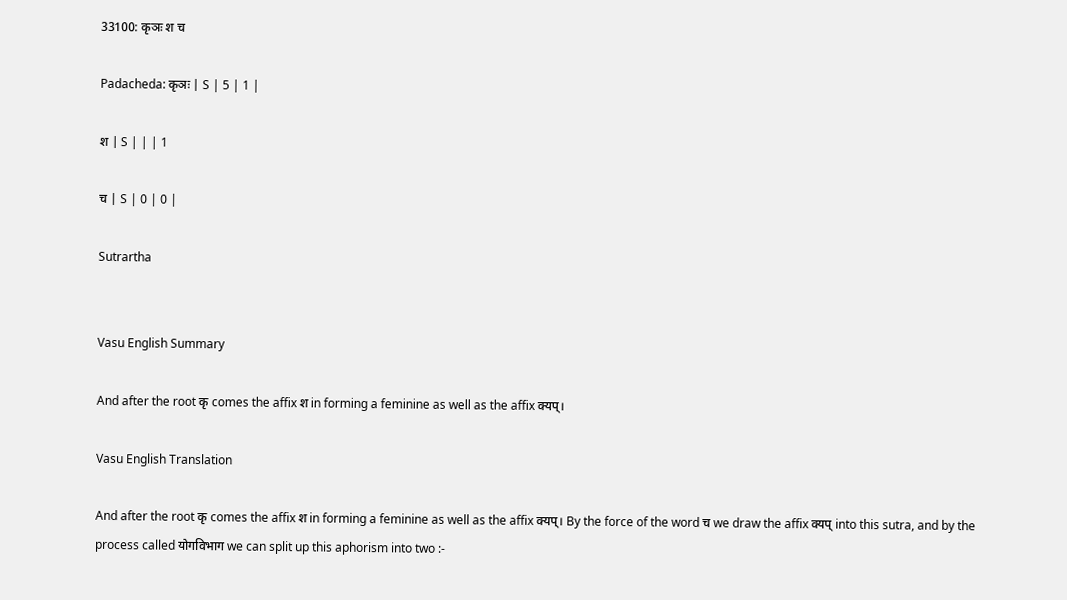33100: कृञः श च

Padacheda: कृञः | S | 5 | 1 |

श | S | | | 1

च | S | 0 | 0 |

Sutrartha


Vasu English Summary

And after the root कृ comes the affix श in forming a feminine as well as the affix क्यप्।

Vasu English Translation

And after the root कृ comes the affix श in forming a feminine as well as the affix क्यप्। By the force of the word च we draw the affix क्यप् into this sutra, and by the process called योगविभाग we can split up this aphorism into two :-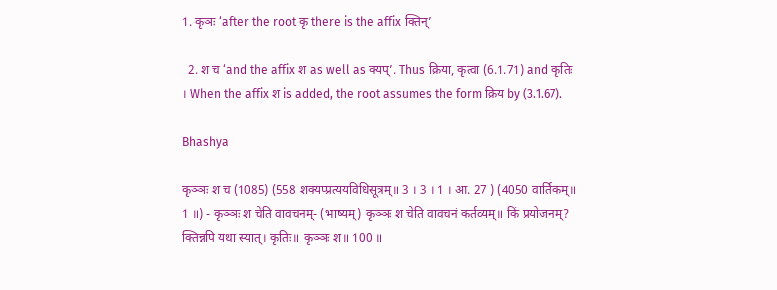1. कृञः ‘after the root कृ there is the affix क्तिन्’

  2. श च ‘and the affix श as well as क्यप्’. Thus क्रिया, कृत्वा (6.1.71) and कृतिः । When the affix श is added, the root assumes the form क्रिय by (3.1.67).

Bhashya

कृञ्ञः श च (1085) (558 शक्यप्प्रत्ययविधिसूत्रम्॥ 3 । 3 । 1 । आ. 27 ) (4050 वार्तिकम्॥ 1 ॥) - कृञ्ञः श चेति वावचनम्- (भाष्यम्) कृञ्ञः श चेति वावचनं कर्तव्यम्॥ किं प्रयोजनम्? क्तिन्नपि यथा स्यात्। कृतिः॥ कृञ्ञः श॥ 100 ॥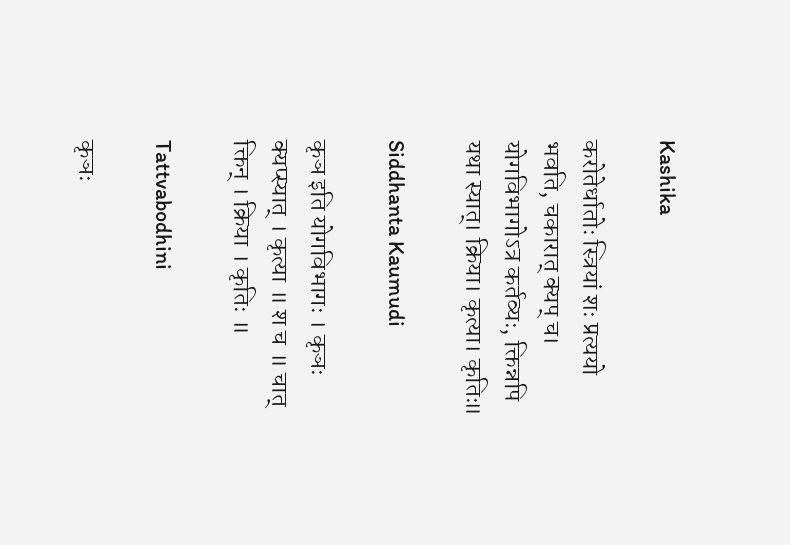Kashika

करोतेर्धातोः स्त्रियां शः प्रत्ययो भवति, चकारात् क्यप् च। योगविभागोऽत्र कर्तव्यः, क्तिन्नपि यथा स्यात्। क्रिया। कृत्या। कृतिः॥

Siddhanta Kaumudi

कृञ इति योगविभागः । कृञः क्यप्स्यात् । कृत्या ॥ श च ॥ चात् क्तिन् । क्रिया । कृतिः ॥

Tattvabodhini

कृञः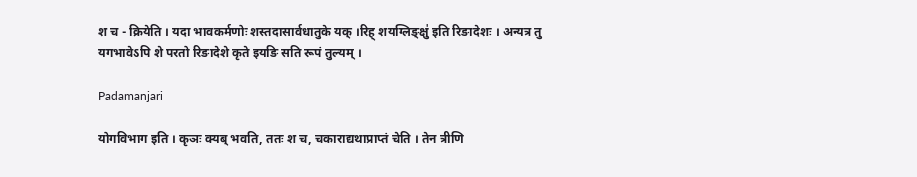श च - क्रियेति । यदा भावकर्मणोः शस्तदासार्वधातुके यक् ।रिह् शयग्लिङ्क्षु॑ इति रिङादेशः । अन्यत्र तु यगभावेऽपि शे परतो रिङादेशे कृते इयङि सति रूपं तुल्यम् ।

Padamanjari

योगविभाग इति । कृञः क्यब् भवति, ततः श च, चकाराद्यथाप्राप्तं चेति । तेन त्रीणि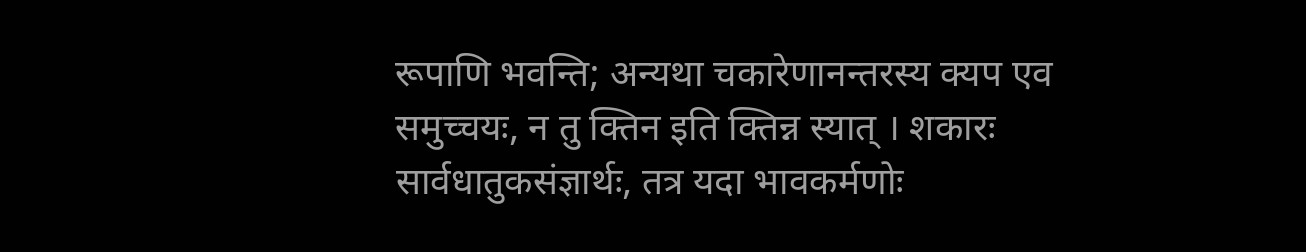रूपाणि भवन्ति; अन्यथा चकारेणानन्तरस्य क्यप एव समुच्चयः, न तु क्तिन इति क्तिन्न स्यात् । शकारः सार्वधातुकसंज्ञार्थः, तत्र यदा भावकर्मणोः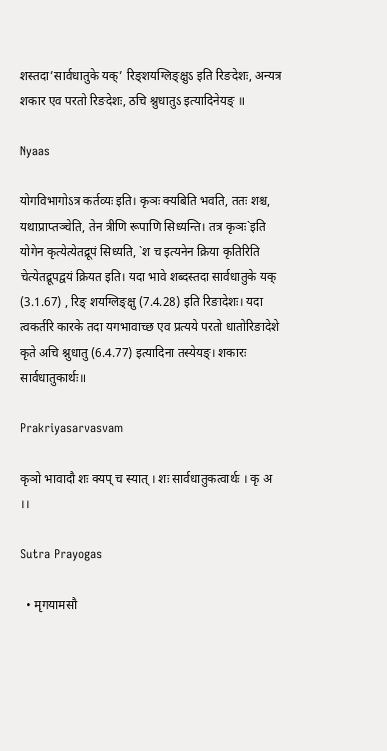शस्तदा’सार्वधातुके यक्’ रिङ्शयग्लिङ्क्षुऽ इति रिङदेशः, अन्यत्र शकार एव परतो रिङदेशः, ठचि श्नुधातुऽ इत्यादिनेयङ् ॥

Nyaas

योगविभागोऽत्र कर्तव्यः इति। कृञः क्यबिति भवति, ततः शश्च, यथाप्राप्तञ्चेति, तेन त्रीणि रूपाणि सिध्यन्ति। तत्र कृञः`इति योगेन कृत्येत्येतद्रूपं सिध्यति, `श च इत्यनेन क्रिया कृतिरिति चेत्येतद्रूपद्वयं क्रियत इति। यदा भावे शब्दस्तदा सार्वधातुके यक् (3.1.67) , रिङ् शयग्लिङ्क्षु (7.4.28) इति रिङादेशः। यदा त्वकर्तरि कारके तदा यगभावाच्छ एव प्रत्यये परतो धातोरिङादेशे कृते अचि श्नुधातु (6.4.77) इत्यादिना तस्येयङ्। शकारः सार्वधातुकार्थः॥

Prakriyasarvasvam

कृञो भावादौ शः क्यप् च स्यात् । शः सार्वधातुकत्वार्थः । कृ अ ।।

Sutra Prayogas

  • मृगयामसौ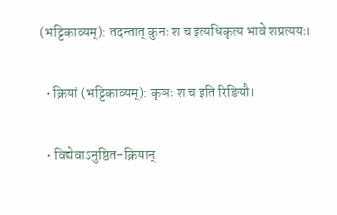(भट्टिकाव्यम्): तदन्तात् कुनः श च इत्यधिकृत्य भावे शप्रत्ययः।

  • क्रियां (भट्टिकाव्यम्): कृञः श च इति रिङियौ।

  • विद्येवाऽनुष्ठित-क्रियान्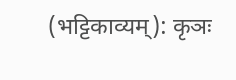(भट्टिकाव्यम्): कृञः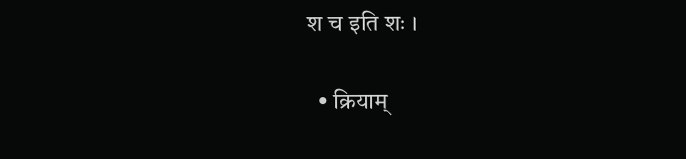श च इति शः ।

  • क्रियाम्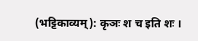(भट्टिकाव्यम्): कृञः श च इति शः ।